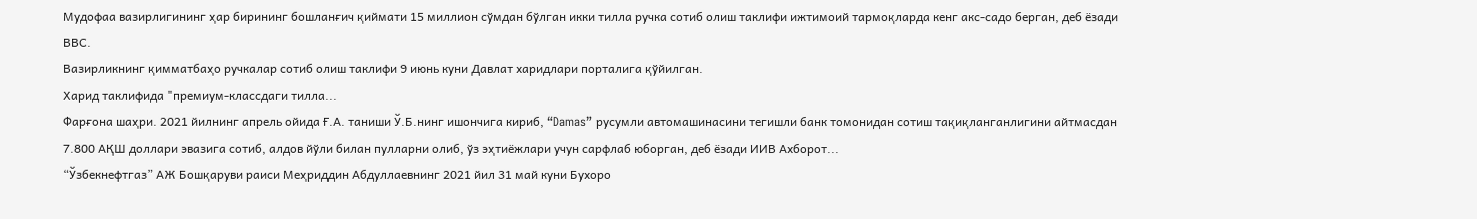Мудофаа вазирлигининг ҳар бирининг бошланғич қиймати 15 миллион сўмдан бўлган икки тилла ручка сотиб олиш таклифи ижтимоий тармоқларда кенг акс-садо берган, деб ёзади ВВС.
Вазирликнинг қимматбаҳо ручкалар сотиб олиш таклифи 9 июнь куни Давлат харидлари порталига қўйилган.
Харид таклифида "премиум-классдаги тилла...
Фарғона шаҳри. 2021 йилнинг апрель ойида Ғ.А. таниши Ў.Б.нинг ишончига кириб, “Damas” русумли автомашинасини тегишли банк томонидан сотиш тақиқланганлигини айтмасдан 7.800 АҚШ доллари эвазига сотиб, алдов йўли билан пулларни олиб, ўз эҳтиёжлари учун сарфлаб юборган, деб ёзади ИИВ Ахборот...
“Ўзбекнефтгаз” АЖ Бошқаруви раиси Меҳриддин Абдуллаевнинг 2021 йил 31 май куни Бухоро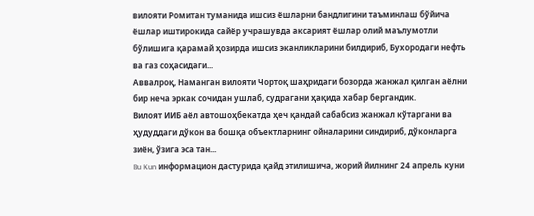вилояти Ромитан туманида ишсиз ёшларни бандлигини таъминлаш бўйича ёшлар иштирокида сайёр учрашувда аксарият ёшлар олий маълумотли бўлишига қарамай ҳозирда ишсиз эканликларини билдириб, Бухородаги нефть ва газ соҳасидаги...
Аввалроқ, Наманган вилояти Чортоқ шаҳридаги бозорда жанжал қилган аёлни бир неча эркак сочидан ушлаб, судрагани ҳақида хабар бергандик.
Вилоят ИИБ аёл автошоҳбекатда ҳеч қандай сабабсиз жанжал кўтаргани ва ҳудуддаги дўкон ва бошқа объектларнинг ойналарини синдириб, дўконларга зиён, ўзига эса тан...
Bu Kun информацион дастурида қайд этилишича, жорий йилнинг 24 апрель куни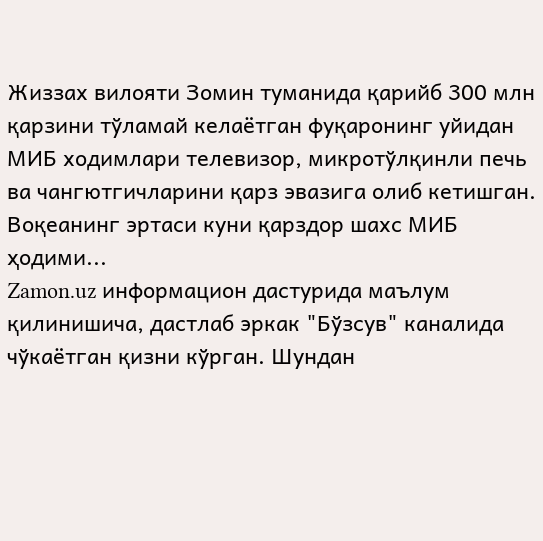Жиззах вилояти Зомин туманида қарийб 300 млн қарзини тўламай келаётган фуқаронинг уйидан МИБ ходимлари телевизор, микротўлқинли печь ва чангютгичларини қарз эвазига олиб кетишган.
Воқеанинг эртаси куни қарздор шахс МИБ ҳодими...
Zamon.uz информацион дастурида маълум қилинишича, дастлаб эркак "Бўзсув" каналида чўкаётган қизни кўрган. Шундан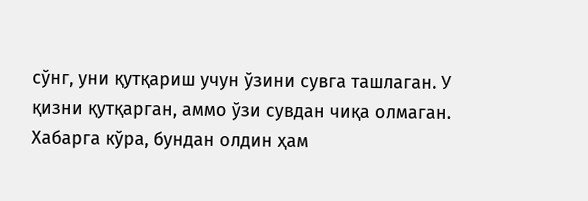сўнг, уни қутқариш учун ўзини сувга ташлаган. У қизни қутқарган, аммо ўзи сувдан чиқа олмаган.
Хабарга кўра, бундан олдин ҳам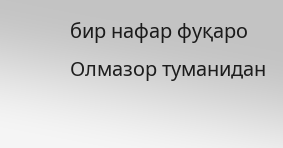бир нафар фуқаро Олмазор туманидан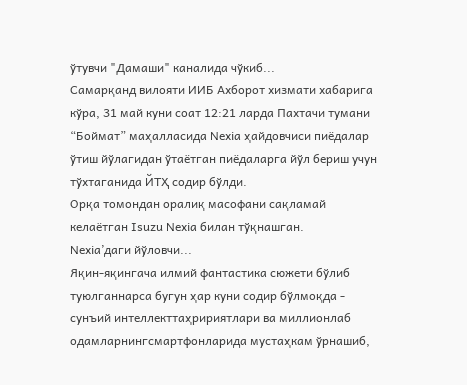ўтувчи "Дамаши" каналида чўкиб...
Самарқанд вилояти ИИБ Ахборот хизмати хабарига кўра, 31 май куни соат 12:21 ларда Пахтачи тумани “Боймат” маҳалласида Nexia ҳайдовчиси пиёдалар ўтиш йўлагидан ўтаётган пиёдаларга йўл бериш учун тўхтаганида ЙТҲ содир бўлди.
Орқа томондан оралиқ масофани сақламай келаётган Isuzu Nexia билан тўқнашган.
Nexia’даги йўловчи...
Яқин-яқингача илмий фантастика сюжети бўлиб туюлганнарса бугун ҳар куни содир бўлмоқда - сунъий интеллекттаҳририятлари ва миллионлаб одамларнингсмартфонларида мустаҳкам ўрнашиб,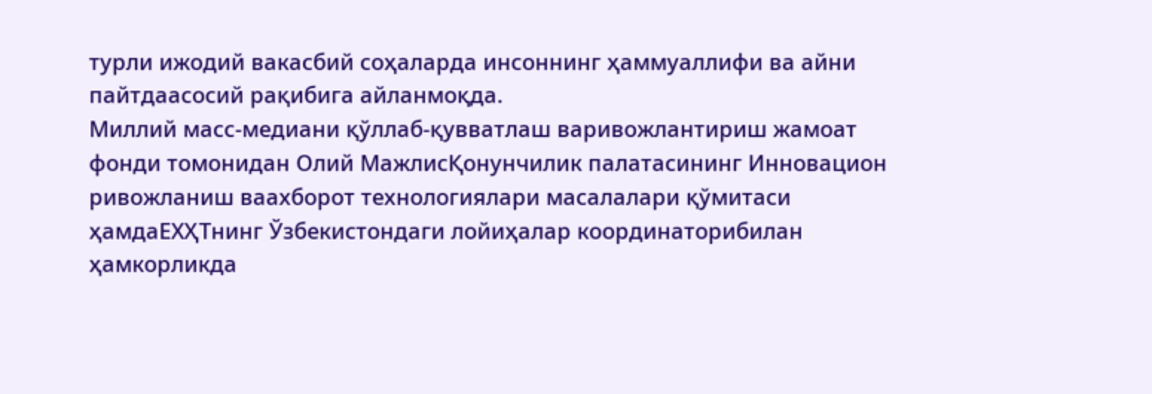турли ижодий вакасбий соҳаларда инсоннинг ҳаммуаллифи ва айни пайтдаасосий рақибига айланмоқда.
Миллий масс-медиани қўллаб-қувватлаш варивожлантириш жамоат фонди томонидан Олий МажлисҚонунчилик палатасининг Инновацион ривожланиш ваахборот технологиялари масалалари қўмитаси ҳамдаЕХҲТнинг Ўзбекистондаги лойиҳалар координаторибилан ҳамкорликда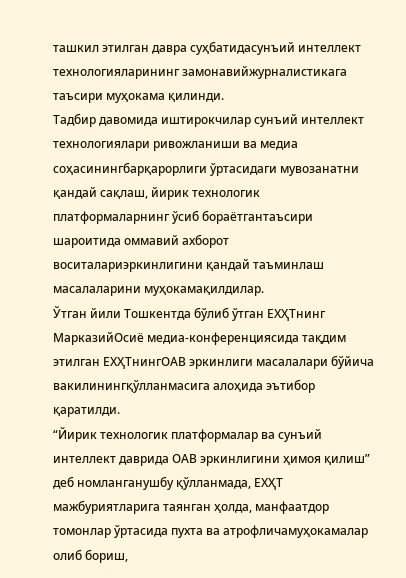ташкил этилган давра суҳбатидасунъий интеллект технологияларининг замонавийжурналистикага таъсири муҳокама қилинди.
Тадбир давомида иштирокчилар сунъий интеллект технологиялари ривожланиши ва медиа соҳасинингбарқарорлиги ўртасидаги мувозанатни қандай сақлаш, йирик технологик платформаларнинг ўсиб бораётгантаъсири шароитида оммавий ахборот воситалариэркинлигини қандай таъминлаш масалаларини муҳокамақилдилар.
Ўтган йили Тошкентда бўлиб ўтган ЕХҲТнинг МарказийОсиё медиа-конференциясида тақдим этилган ЕХҲТнингОАВ эркинлиги масалалари бўйича вакилинингқўлланмасига алоҳида эътибор қаратилди.
“Йирик технологик платформалар ва сунъий интеллект даврида ОАВ эркинлигини ҳимоя қилиш” деб номланганушбу қўлланмада, ЕХҲТ мажбуриятларига таянган ҳолда, манфаатдор томонлар ўртасида пухта ва атрофличамуҳокамалар олиб бориш,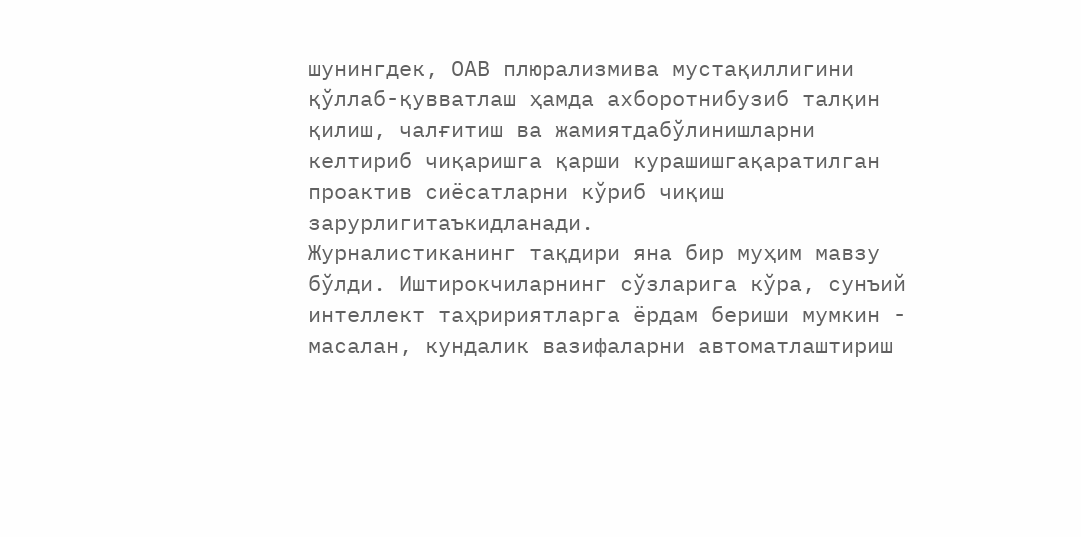шунингдек, ОАВ плюрализмива мустақиллигини қўллаб-қувватлаш ҳамда ахборотнибузиб талқин қилиш, чалғитиш ва жамиятдабўлинишларни келтириб чиқаришга қарши курашишгақаратилган проактив сиёсатларни кўриб чиқиш зарурлигитаъкидланади.
Журналистиканинг тақдири яна бир муҳим мавзу бўлди. Иштирокчиларнинг сўзларига кўра, сунъий интеллект таҳририятларга ёрдам бериши мумкин - масалан, кундалик вазифаларни автоматлаштириш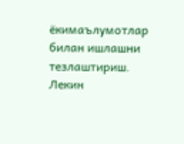ёкимаълумотлар билан ишлашни тезлаштириш. Лекин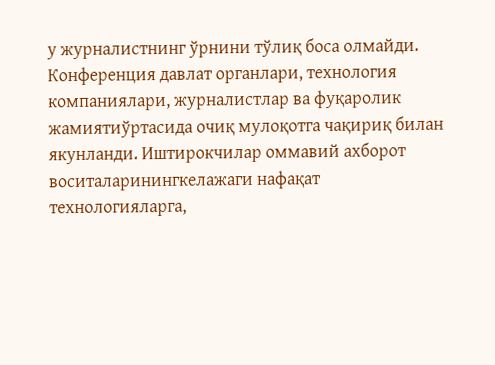у журналистнинг ўрнини тўлиқ боса олмайди.
Конференция давлат органлари, технология компаниялари, журналистлар ва фуқаролик жамиятиўртасида очиқ мулоқотга чақириқ билан якунланди. Иштирокчилар оммавий ахборот воситаларинингкелажаги нафақат технологияларга,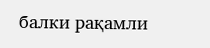балки рақамли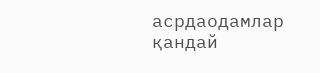асрдаодамлар қандай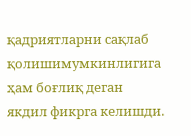қадриятларни сақлаб қолишимумкинлигига ҳам боғлиқ деган якдил фикрга келишди.